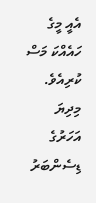އެއީ މީގެ ހައެއްކަ މަސް ކުރިއެވެ. މިދިޔަ އަހަރުގެ ޑިސެންބަރު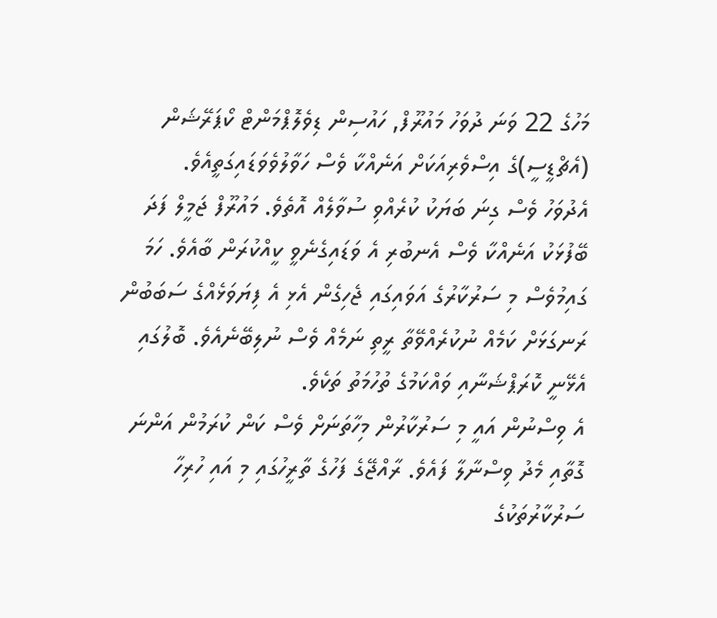މަހުގެ 22 ވަނަ ދުވަހު މައުރޫފް, ހައުސިން ޑިވެލޮޕްމަންޓް ކޯޕަރޭޝަން (އެޗްޑީސީ)ގެ އިސްވެރިއަކަށް އަނެއްކާ ވެސް ހަވާލުވެވަޑައިގަތީއެވެ.
އެދުވަހު ވެސް ގިނަ ބަޔަކު ކުރެއްވި ސުވާލެއް އޮތެވެ. މައުރޫފް ޖަމީލް ފަދަ ބޭފުޅަކު އަނެއްކާ ވެސް އެނބުރި އެ ވަޑައިގެނެވީ ކީއްކުރަން ބާއެވެ. ހަމަ ގައިމުވެސް މި ސަރުކާރުގެ އަވައިގައި ޖެހިގެން އެޅި އެ ފިޔަވަޅެއްގެ ސަބަބުން ރަނގަޅަށް ކަމެއް ނުކުރެއްވޭތާ ރީތި ނަމެއް ވެސް ނުލިބޭނެއެވެ. ބޮލުގައި އެޅޭނީ ކޮރަޕްޝަނާއި ވައްކަމުގެ ތުހުމަތު ތަކެވެ.
އެ ވިސްނުން އައީ މި ސަރުކާރުން މިހާތަނަށް ވެސް ކަން ކުރަމުން އަންނަ ގޮތާއި މެދު ވިސްނާލާ ފައެވެ. ރާއްޖޭގެ ފަހުގެ ތާރީހުގައި މި އައި ހުރިހާ ސަރުކާރުތަކުގެ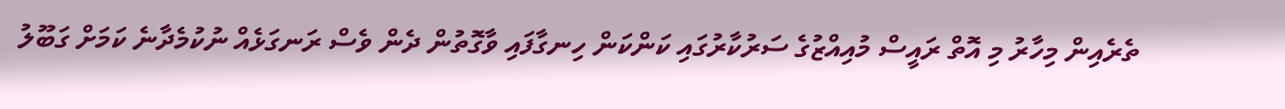ތެރެއިން މިހާރު މި އޮތް ރައީސް މުއިއްޒުގެ ސަރުކާރުގައި ކަންކަން ހިނގާފައި ވާގޮތުން ދެން ވެސް ރަނގަޅެއް ނުކުމެދާނެ ކަމަށް ގަބޫލު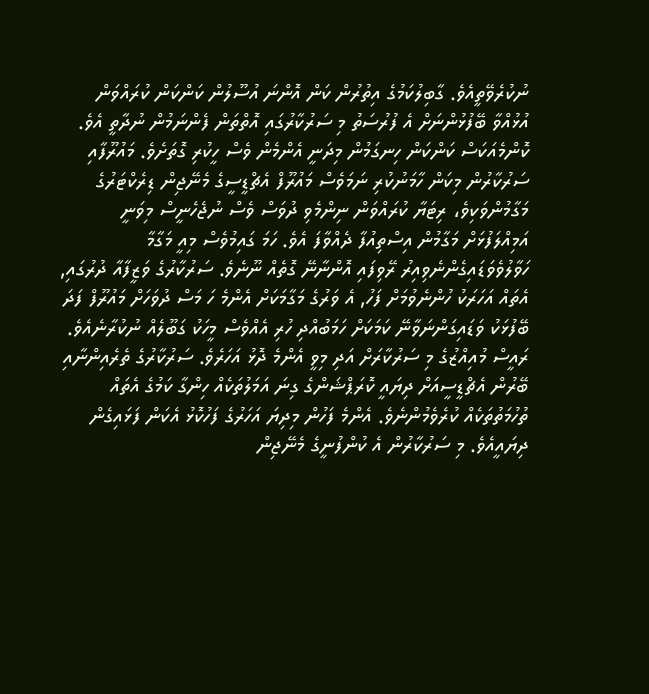ނުކުރެވޭތީއެވެ. ގާބިލުކަމުގެ އިތުރުން ކަން އޮންނަ އުސޫލުން ކަންކަން ކުރައްވަން އުޅުއްވާ ބޭފުޅުންނަށް އެ ފުރުސަތު މި ސަރުކާރުގައި އޮތްތަން ފެންނަމުން ނުދާތީ އެވެ.
ކޮންމެއަކަސް ކަންކަން ހިނގަމުން މިދަނީ އެންމެން ވެސް ހީކުރި ގޮތަށެވެ. މައުރޫފާއި ސަރުކާރުން މިކަން ހާމަނުކުރި ނަމަވެސް މައުރޫފް އެޗްޑީސީގެ މެނޭޖިން ޑިރެކްޓަރުގެ މަގާމުންވަކިވެ، ރިޓަޔާ ކުރައްވަން ނިންމެވި ދުވަސް ވެސް ނުޖެހެނީސް މިވަނީ އަމިއްލަފުޅަށް މަގާމުން އިސްތިއުފާ ދެއްވާފަ އެވެ. ހަމަ ގައިމުވެސް މިއީ މަގާމާ ހަވާލުވެވަޑައިގެންނެވިއިރު ރޭވިފައި އޮންނާނޭ ގޮތެއް ނޫނެވެ. ސަރުކާރުގެ ވަޒީފާއާ ދުރުގައި, އެތައް އަހަރަކު ހުންނެވުމަށް ފަހު, އެ ވަރުގެ މަގާމަކަށް އެންމެ ހަ މަސް ދުވަހަށް މައުރޫފް ފަދަ ބޭފުޅަކު ވަޑައިގަންނަވާނޭ ކަމަކަށް ހަމަބުއްދި ހުރި އެއްވެސް މީހަކު ގަބޫލެއް ނުކުރާނެއެވެ.
ރައީސް މުއިއްޒުގެ މި ސަރުކާރަށް އަދި މިވީ އެންމެ ދޮޅު އަހަރެވެ. ސަރުކާރުގެ ތެރެއިންނާއި ބޭރުން އެޗްޑީސީއަށް ދިޔައީ ކޮރަޕްޝަންގެ ގިނަ އަމަލުތަކެއް ހިންގާ ކަމުގެ އެތައް ތުހުމަތުތަކެއް ކުރެވެމުންނެވެ. އެންމެ ފަހުން މިދިޔަ އަހަރުގެ ފަހުކޮޅު އެކަން ފަޅައިގެން ދިޔައީއެވެ. މި ސަރުކާރުން އެ ކުންފުނީގެ މެނޭޖިން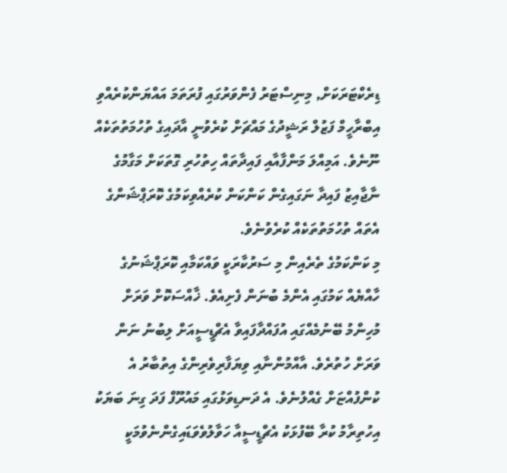ޑިރެކްޓަރަކަށް, މިނިސްޓަރު ފެންވަރުގައި ފުރަތަމަ އައްޔަންކުރެއްވި އިބްރާހީމް ފަޒުލް ރަޝީދުގެ މައްޗަށް ކުރެވުނީ އާދައިގެ ތުހުމަތުތަކެއް ނޫނެވެ. އަމިއްލަ މަންފާއާއި ފައިދާތައް ހިތުހުރި ގޮތަކަށް މަގާމުގެ ނާޖާއިޒު ފައިދާ ނަގައިގެން ކަންކަން ކުރެއްވިކަމުގެ ކޮރަޕްޝަންގެ އެތައް ތުހުމަތުތަކެއް ކުރެވުނެވެ.
މި ކަންކަމުގެ ތެރެއިން މި ސަރުކާރަކީ ވައްކަމާއި ކޮރަޕްޝަނުގެ ހާއްޔެއް ކަމުގައި އެންމެ ބުނަން ފެށިއެވެ. ޚާއްސަކޮށް ވަރަށް މުހިންމު ބޭނުމެއްގައި އުފައްދާފައިވާ އެޗްޑީސީއަށް ލިބުނު ނަން ވަރަށް ހުތުރެވެ. އާއްމުންނާއި ވިޔަފާރިވެރިންގެ އިތުބާރު އެ ކުންފުއްޏަށް ގެއްލުނެވެ. އެ ދަނޑިވަޅުގައި މައުރޫފް ފަދަ ގިނަ ބަޔަކު އިހުތިރާމު ކުރާ ބޭފުޅަކު އެޗްޑީސީއާ ހަވާލުވެވަޑައިގެންނެވުމަކީ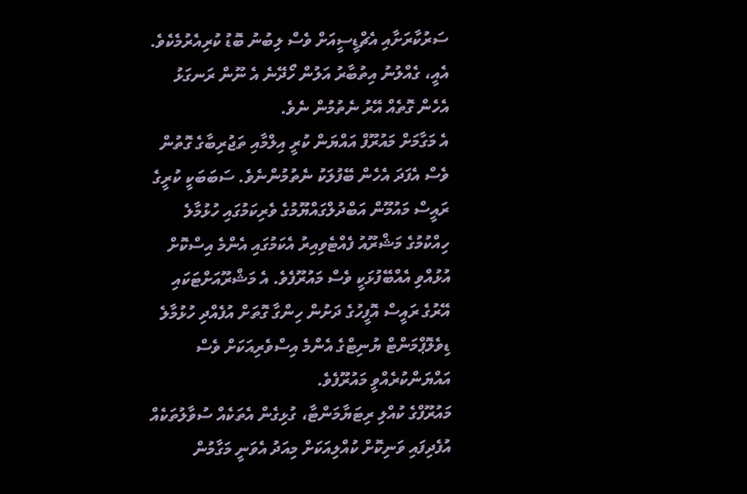ސަރުކާރަށާއި އެޗްޑީސީއަށް ވެސް ލިބުނު ބޮޑު ކުރިއެރުމެކެވެ. އެއީ، ގެއްލުނު އިތުބާރު އަލުން ހޯދޭނެ އެ ނޫން ރަނގަޅު އެހެން ގޮތެއް އޭރު ނެތުމުން ނެވެ.
އެ މަގާމަށް މައުރޫފް އައްޔަން ކުރީ އިލްމާއި ތަޖުރިބާގެ ގޮތުން ވެސް އެފަދަ އެހެން ބޭފުލަކު ނެތުމުންނެވެ. ސަބަބަކީ ކުރީގެ ރައީސް މައުމޫން އަބްދުލްގައްޔޫމުގެ ވެރިކަމުގައި ހުޅުމާލެ ހިއްކުމުގެ މަޝްރޫއު ފެއްޓެވިއިރު އެކަމުގައި އެންމެ އިސްކޮށް އުޅުއްވި އެއްބޭފުޅަކީ ވެސް މައުރޫފެވެ. އެ މަޝްރޫއަށްޓަކައި އޭރުގެ ރައީސް އޮފީހުގެ ދަށުން ހިންގާ ގޮތަށް އުފެއްދި ހުޅުމާލެ ޑިވެލޮޕްމަންޓް ޔުނިޓްގެ އެންމެ އިސްވެރިއަކަށް ވެސް އައްޔަންކުރެއްވީ މައުރޫފެވެ.
މައުރޫފްގެ ކުއްލި ރިޓަޔާމަންޓާ، ގުޅިގެން އެތަކެއް ސުވާލުތަކެއް އުފެދިފައި ވަނިކޮށް ކުއްލިއަކަށް މިއަދު އެވަނީ މަގާމުން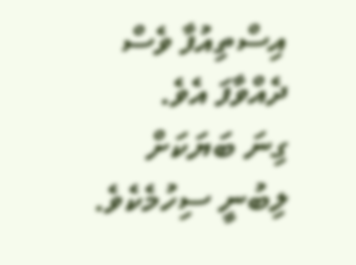އިސްތިއުފާ ވެސް ދެއްވާފަ އެވެ.
ގިނަ ބަޔަކަށް ލިބުނީ ސިހުމެކެވެ.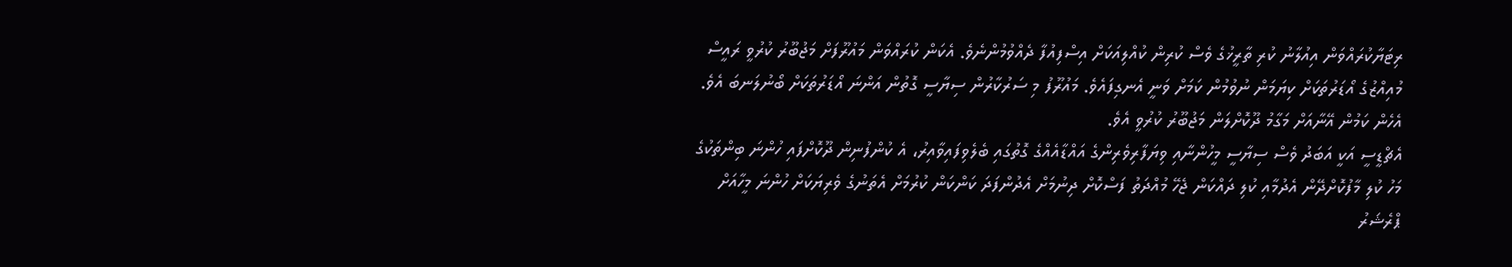ރިޓަޔާކުރައްވަން އިއުލާނު ކުރި ތާރީޚުގެ ވެސް ކުރިން ކުއްލިއަކަށް އިސްފިއުފާ ދެއްވުމުންނެވެ. އެކަން ކުރައްވަން މައުރޫފަށް މަޖުބޫރު ކުރުވީ ރައީސް މުއިއްޒުގެ އޯޑަރުތަކަށް ކިޔަމަން ނުވުމުން ކަމަށް ވަނީ އެނގިފައެވެ. މައުރޫފު މި ސަރުކާރުން ސިޔާސީ ގޮތުން އަންނަ އޯޑަރުތަކަށް ބޯނުލަނބަ އެވެ. އެހެން ކަމުން އޭނާއަށް މަގާމު ދޫކޮށްލަން މަޖުބޫރު ކުރުވީ އެވެ.
އެޗްޑީސީ އަކީ އަބަދު ވެސް ސިޔާސީ މީހުންނާއި ވިޔަފާރިވެރިންގެ އައްޑާއެއްގެ ގޮތުގައި ބެލެވިފައިވާއިރު، އެ ކުންފުނިން ދޫކޮށްފައި ހުންނަ ބިންތަކުގެ މަހު ކުލި މާފުކޮށްދޭން އެދުމާއި ކުލި ދައްކަން ޖެހޭ މުއްދަތު ފަސްކޮށް ދިނުމަށް އެދުންފަދަ ކަންކަން ކުރުމަށް އެތަނުގެ ވެރިޔަކަށް ހުންނަ މީހާއަށް ޕްރެޝަރު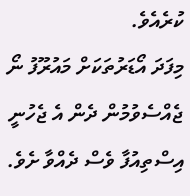ކުރެއެވެ.
މިފަދަ އޯޑަރުތަކަށް މައުރޫފު ނޯ ޖެއްސެވުމުން ދެން އެ ޖެހުނީ އިސްތިއުފާ ވެސް ދެއްވާ ށެވެ.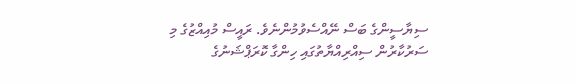ސިޔާސީންގެ ބަސް ނޭއްސެވުމުންނެވެ. ރައީސް މުއިއްޒުގެ މި ސަރުކާރުން ސިއްރިއްޔާތުގައި ހިންގާ ކޮރަޕްޝަނުގެ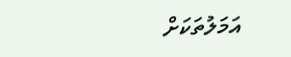އަމަލުތަކަށް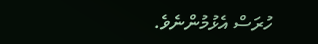ހުރަސް އެޅުމުންނެވެ.